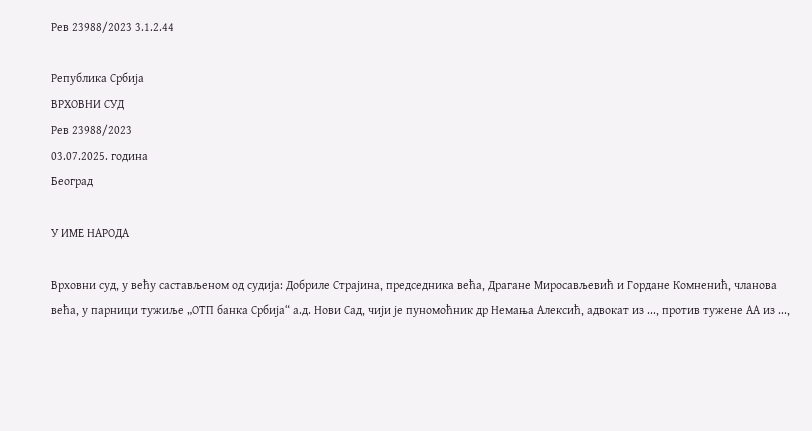Рев 23988/2023 3.1.2.44

Република Србија
ВРХОВНИ СУД
Рев 23988/2023
03.07.2025. година
Београд

У ИМЕ НАРОДА

Врховни суд, у већу састављеном од судија: Добриле Страјина, председника већа, Драгане Миросављевић и Гордане Комненић, чланова већа, у парници тужиље „ОТП банка Србија“ а.д. Нови Сад, чији је пуномоћник др Немања Алексић, адвокат из ..., против тужене АА из ...,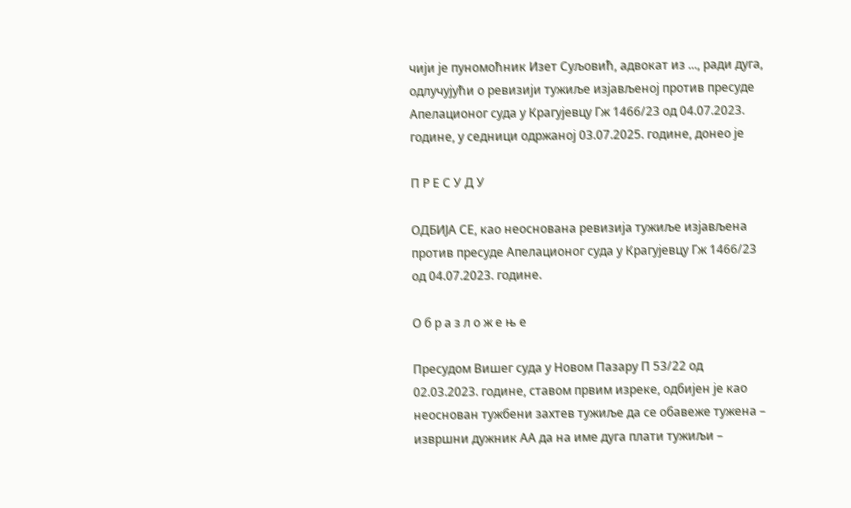чији је пуномоћник Изет Суљовић, адвокат из ..., ради дуга, одлучујући о ревизији тужиље изјављеној против пресуде Апелационог суда у Крагујевцу Гж 1466/23 од 04.07.2023. године, у седници одржаној 03.07.2025. године, донео је

П Р Е С У Д У

ОДБИЈА СЕ, као неоснована ревизија тужиље изјављена против пресуде Апелационог суда у Крагујевцу Гж 1466/23 од 04.07.2023. године.

О б р а з л о ж е њ е

Пресудом Вишег суда у Новом Пазару П 53/22 од 02.03.2023. године, ставом првим изреке, одбијен је као неоснован тужбени захтев тужиље да се обавеже тужена – извршни дужник АА да на име дуга плати тужиљи –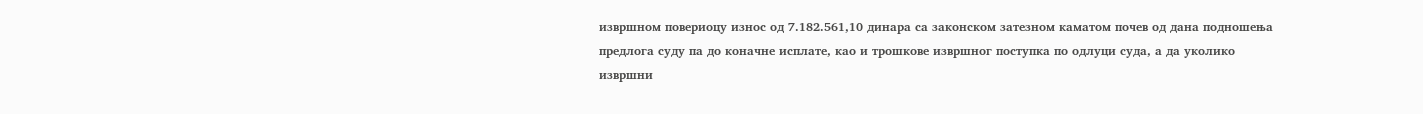извршном повериоцу износ од 7.182.561,10 динара са законском затезном каматом почев од дана подношења предлога суду па до коначне исплате, као и трошкове извршног поступка по одлуци суда, а да уколико извршни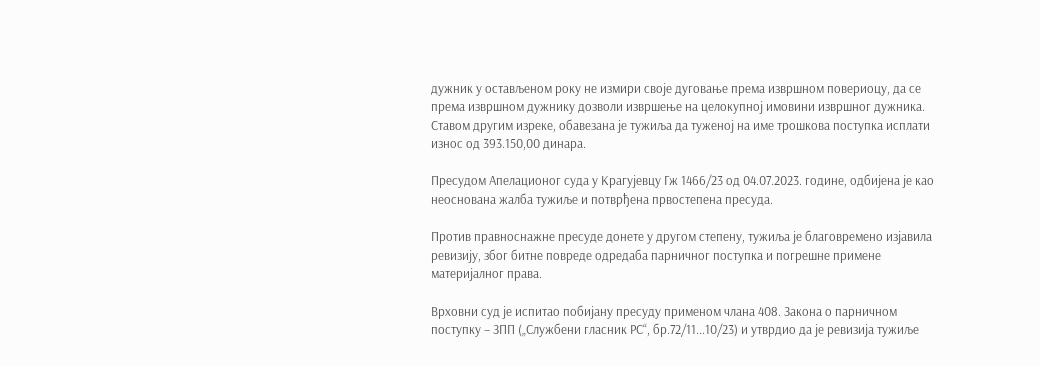дужник у остављеном року не измири своје дуговање према извршном повериоцу, да се према извршном дужнику дозволи извршење на целокупној имовини извршног дужника. Ставом другим изреке, обавезана је тужиља да туженој на име трошкова поступка исплати износ од 393.150,00 динара.

Пресудом Апелационог суда у Крагујевцу Гж 1466/23 од 04.07.2023. године, одбијена је као неоснована жалба тужиље и потврђена првостепена пресуда.

Против правноснажне пресуде донете у другом степену, тужиља је благовремено изјавила ревизију, због битне повреде одредаба парничног поступка и погрешне примене материјалног права.

Врховни суд је испитао побијану пресуду применом члана 408. Закона о парничном поступку – ЗПП („Службени гласник РС“, бр.72/11...10/23) и утврдио да је ревизија тужиље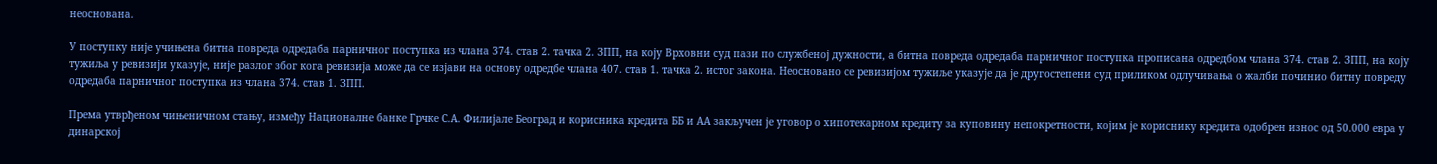неоснована.

У поступку није учињена битна повреда одредаба парничног поступка из члана 374. став 2. тачка 2. ЗПП, на коју Врховни суд пази по службеној дужности, а битна повреда одредаба парничног поступка прописана одредбом члана 374. став 2. ЗПП, на коју тужиља у ревизији указује, није разлог због кога ревизија може да се изјави на основу одредбе члана 407. став 1. тачка 2. истог закона. Неосновано се ревизијом тужиље указује да је другостепени суд приликом одлучивања о жалби починио битну повреду одредаба парничног поступка из члана 374. став 1. ЗПП.

Према утврђеном чињеничном стању, између Националне банке Грчке С.А. Филијале Београд и корисника кредита ББ и АА закључен је уговор о хипотекарном кредиту за куповину непокретности, којим је кориснику кредита одобрен износ од 50.000 евра у динарској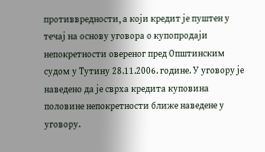противвредности, а који кредит је пуштен у течај на основу уговора о купопродаји непокретности овереног пред Општинским судом у Тутину 28.11.2006. године. У уговору је наведено да је сврха кредита куповина половине непокретности ближе наведене у уговору.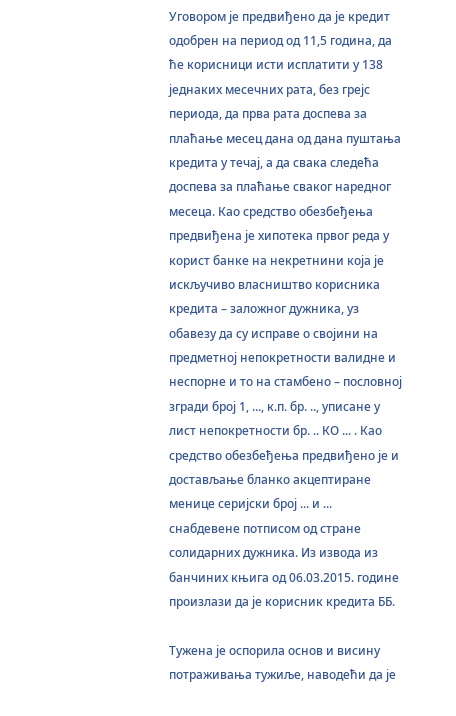Уговором је предвиђено да је кредит одобрен на период од 11,5 година, да ће корисници исти исплатити у 138 једнаких месечних рата, без грејс периода, да прва рата доспева за плаћање месец дана од дана пуштања кредита у течај, а да свака следећа доспева за плаћање сваког наредног месеца. Као средство обезбеђења предвиђена је хипотека првог реда у корист банке на некретнини која је искључиво власништво корисника кредита – заложног дужника, уз обавезу да су исправе о својини на предметној непокретности валидне и неспорне и то на стамбено – пословној згради број 1, ..., к.п. бр. .., уписане у лист непокретности бр. .. КО ... . Као средство обезбеђења предвиђено је и достављање бланко акцептиране менице серијски број ... и ... снабдевене потписом од стране солидарних дужника. Из извода из банчиних књига од 06.03.2015. године произлази да је корисник кредита ББ.

Тужена је оспорила основ и висину потраживања тужиље, наводећи да је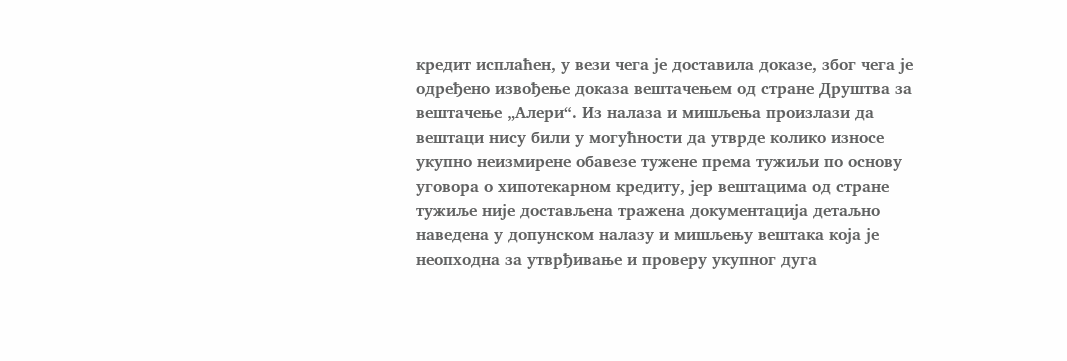кредит исплаћен, у вези чега је доставила доказе, због чега је одређено извођење доказа вештачењем од стране Друштва за вештачење „Алери“. Из налаза и мишљења произлази да вештаци нису били у могућности да утврде колико износе укупно неизмирене обавезе тужене према тужиљи по основу уговора о хипотекарном кредиту, јер вештацима од стране тужиље није достављена тражена документација детаљно наведена у допунском налазу и мишљењу вештака која је неопходна за утврђивање и проверу укупног дуга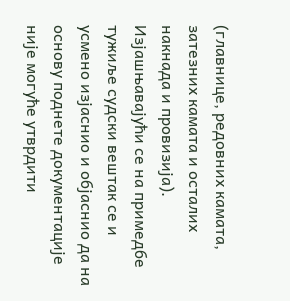(главнице, редовних камата, затезних камата и осталих накнада и провизија). Изјашњавајући се на примедбе тужиље судски вештак се и усмено изјаснио и објаснио да на основу поднете документације није могуће утврдити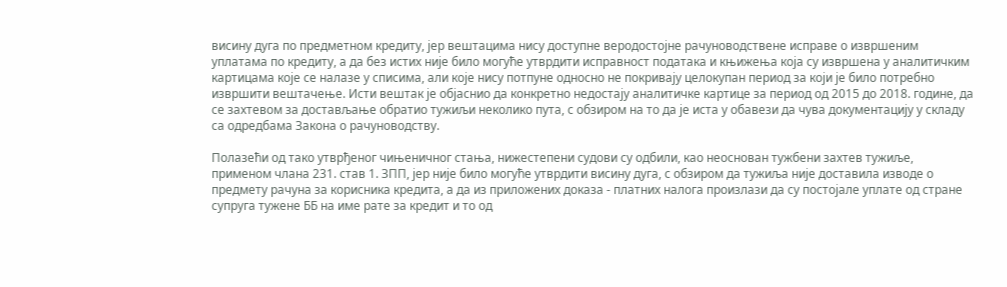висину дуга по предметном кредиту, јер вештацима нису доступне веродостојне рачуноводствене исправе о извршеним уплатама по кредиту, а да без истих није било могуће утврдити исправност података и књижења која су извршена у аналитичким картицама које се налазе у списима, али које нису потпуне односно не покривају целокупан период за који је било потребно извршити вештачење. Исти вештак је објаснио да конкретно недостају аналитичке картице за период од 2015 до 2018. године, да се захтевом за достављање обратио тужиљи неколико пута, с обзиром на то да је иста у обавези да чува документацију у складу са одредбама Закона о рачуноводству.

Полазећи од тако утврђеног чињеничног стања, нижестепени судови су одбили, као неоснован тужбени захтев тужиље, применом члана 231. став 1. ЗПП, јер није било могуће утврдити висину дуга, с обзиром да тужиља није доставила изводе о предмету рачуна за корисника кредита, а да из приложених доказа - платних налога произлази да су постојале уплате од стране супруга тужене ББ на име рате за кредит и то од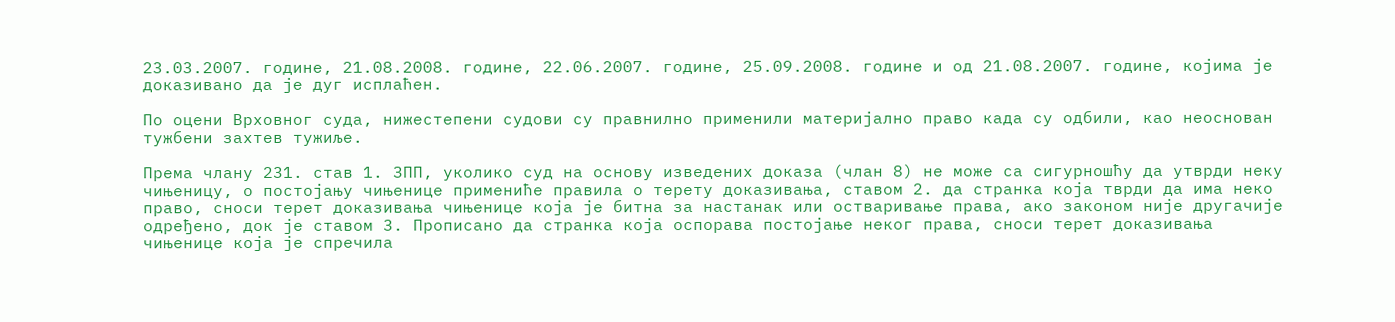23.03.2007. године, 21.08.2008. године, 22.06.2007. године, 25.09.2008. године и од 21.08.2007. године, којима је доказивано да је дуг исплаћен.

По оцени Врховног суда, нижестепени судови су правнилно применили материјално право када су одбили, као неоснован тужбени захтев тужиље.

Према члану 231. став 1. ЗПП, уколико суд на основу изведених доказа (члан 8) не може са сигурношћу да утврди неку чињеницу, о постојању чињенице примениће правила о терету доказивања, ставом 2. да странка која тврди да има неко право, сноси терет доказивања чињенице која је битна за настанак или остваривање права, ако законом није другачије одређено, док је ставом 3. Прописано да странка која оспорава постојање неког права, сноси терет доказивања чињенице која је спречила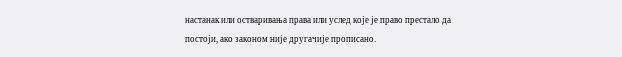настанак или остваривања права или услед које је право престало да постоји, ако законом није другачије прописано.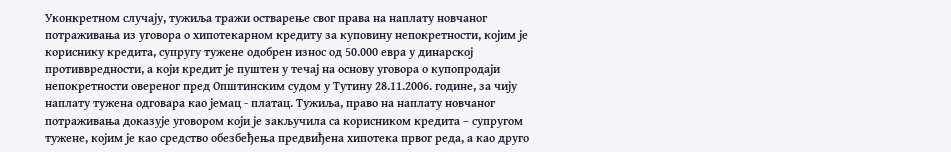Уконкретном случају, тужиља тражи остварење свог права на наплату новчаног потраживања из уговора о хипотекарном кредиту за куповину непокретности, којим је кориснику кредита, супругу тужене одобрен износ од 50.000 евра у динарској противвредности, а који кредит је пуштен у течај на основу уговора о купопродаји непокретности овереног пред Општинским судом у Тутину 28.11.2006. године, за чију наплату тужена одговара као јемац - платац. Тужиља, право на наплату новчаног потраживања доказује уговором који је закључила са корисником кредита – супругом тужене, којим је као средство обезбеђења предвиђена хипотека првог реда, а као друго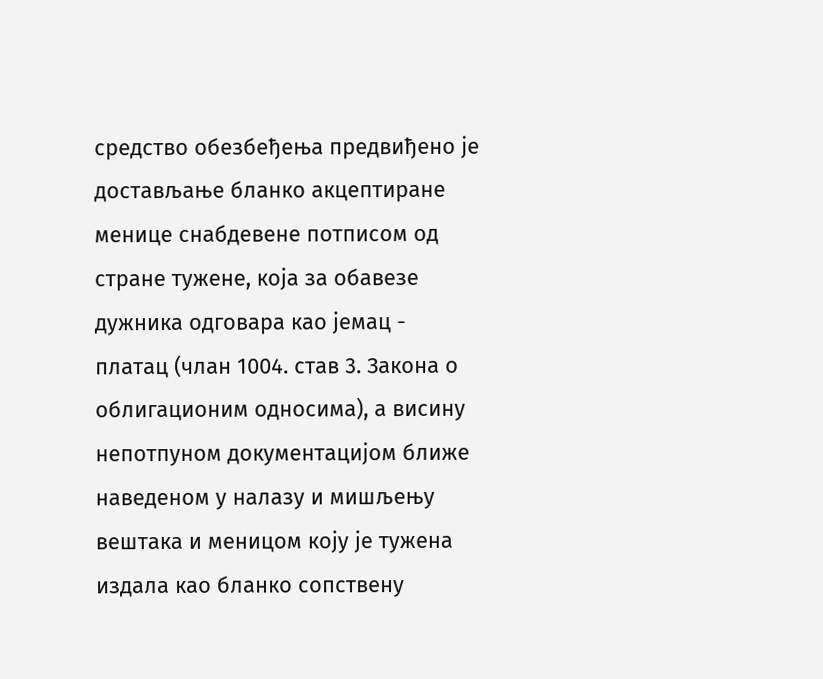средство обезбеђења предвиђено је достављање бланко акцептиране менице снабдевене потписом од стране тужене, која за обавезе дужника одговара као јемац - платац (члан 1004. став 3. Закона о облигационим односима), а висину непотпуном документацијом ближе наведеном у налазу и мишљењу вештака и меницом коју је тужена издала као бланко сопствену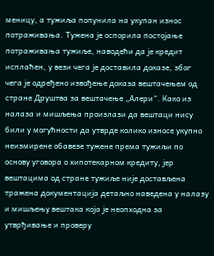меницу, а тужиља попунила на укупан износ потраживања. Тужена је оспорила постојање потраживања тужиље, наводећи да је кредит исплаћен, у вези чега је доставила доказе, због чега је одређено извођење доказа вештачењем од стране Друштва за вештачење „Алери“. Како из налаза и мишљења произлази да вештаци нису били у могућности да утврде колико износе укупно неизмирене обавезе тужене према тужиљи по основу уговора о хипотекарном кредиту, јер вештацима од стране тужиље није достављена тражена документација детаљно наведена у налазу и мишљењу вештака која је неопходна за утврђивање и проверу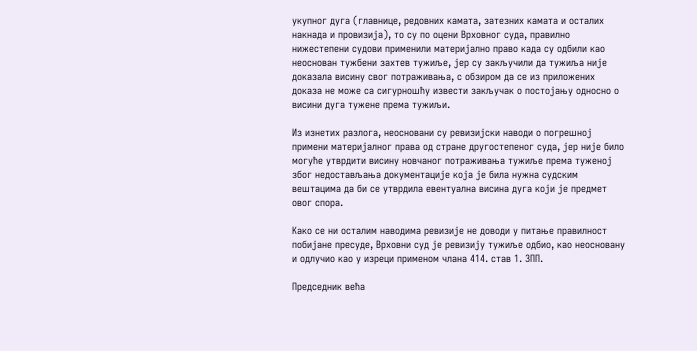укупног дуга (главнице, редовних камата, затезних камата и осталих накнада и провизија), то су по оцени Врховног суда, правилно нижестепени судови применили материјално право када су одбили као неоснован тужбени захтев тужиље, јер су закључили да тужиља није доказала висину свог потраживања, с обзиром да се из приложених доказа не може са сигурношћу извести закључак о постојању односно о висини дуга тужене према тужиљи.

Из изнетих разлога, неосновани су ревизијски наводи о погрешној примени материјалног права од стране другостепеног суда, јер није било могуће утврдити висину новчаног потраживања тужиље према туженој због недостављања документације која је била нужна судским вештацима да би се утврдила евентуална висина дуга који је предмет овог спора.

Како се ни осталим наводима ревизије не доводи у питање правилност побијане пресуде, Врховни суд је ревизију тужиље одбио, као неосновану и одлучио као у изреци применом члана 414. став 1. ЗПП.

Председник већа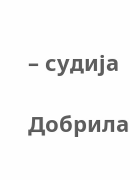– судија

Добрила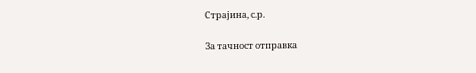Страјина, с.р.

За тачност отправка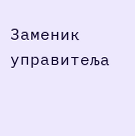Заменик управитеља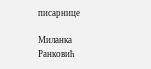писарнице

Миланка Ранковић